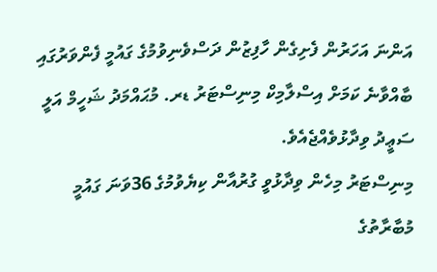އަންނަ އަހަރުން ފެށިގެން ހާފިޒުން ދަސްވެނިވުމުގެ ގައުމީ ފެންވަރުގައި ބާއްވާނެ ކަމަށް އިސްލާމިކް މިނިސްޓަރު ޑރ. މުޙައްމަދު ޝަހީމް އަލީ ސަޢީދު ވިދާޅުވެއްޖެއެވެ.
މިނިސްޓަރު މިހެން ވިދާޅުވީ ގުރުއާން ކިޔެވުމުގެ 36ވަނަ ގައުމީ މުބާރާތުގެ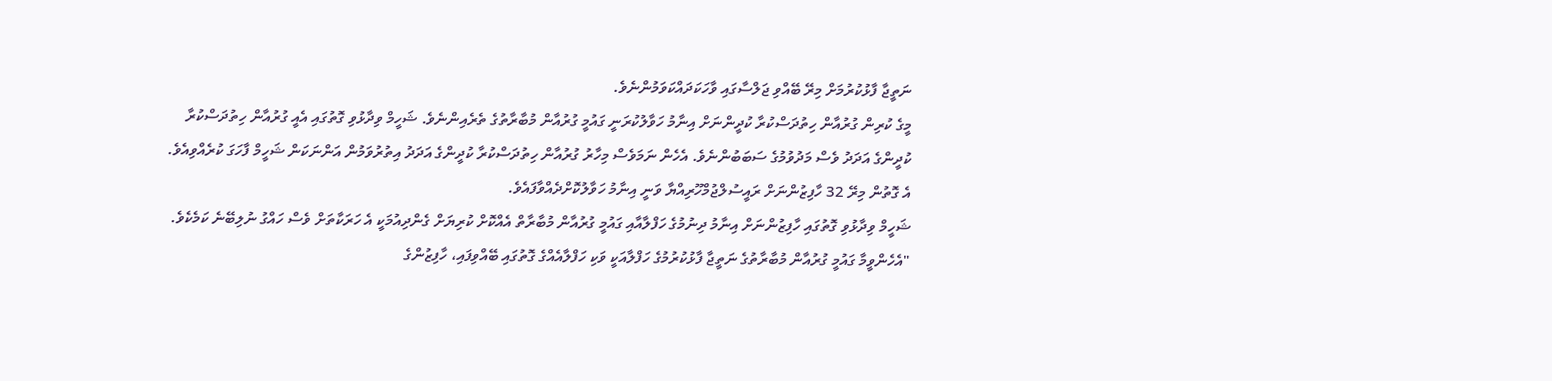ނަތީޖާ ފާޅުކުރުމަށް މިރޭ ބޭއްވި ޖަލްސާގައި ވާހަކަދައްކަވަމުންނެވެ.
މީގެ ކުރިން ގުރުއާން ހިތުދަސްކުރާ ކުދީންނަށް އިނާމު ހަވާލުކުރަނީ ގައުމީ ގުރުއާން މުބާރާތުގެ ތެރެއިންނެވެ. ޝަހީމް ވިދާޅުވި ގޮތުގައި އެއީ ގުރުއާން ހިތުދަސްކުރާ ކުދީންގެ އަދަދު ވެސް މަދުވުމުގެ ސަބަބުންނެވެ. އެހެން ނަމަވެސް މިހާރު ގުރުއާން ހިތުދަސްކުރާ ކުދީންގެ އަދަދު އިތުރުވަމުން އަންނަކަން ޝަހީމް ފާހަގަ ކުރެއްވިއެވެ. އެ ގޮތުން މިރޭ 32 ހާފިޒުންނަށް ރައީސުލްޖުމްހޫރިއްޔާ ވަނީ އިނާމު ހަވާލުކޮށްދެއްވާފައެވެ.
ޝަހީމް ވިދާޅުވި ގޮތުގައި ހާފިޒުންނަށް އިނާމު ދިނުމުގެ ހަފްލާއާއި ގައުމީ ގުރުއާން މުބާރާތް އެއްކޮށް ކުރިޔަށް ގެންދިއުމަކީ އެ ހަރަކާތަށް ވެސް ހައްގު ނުލިބޭނެ ކަމެކެވެ.
"އެހެންވީމާ ގައުމީ ގުރުއާން މުބާރާތުގެ ނަތީޖާ ފާޅުކުރުމުގެ ހަފްލާއަކީ ވަކި ހަފްލާއެއްގެ ގޮތުގައި ބޭއްވިފައި، ހާފިޒުންގެ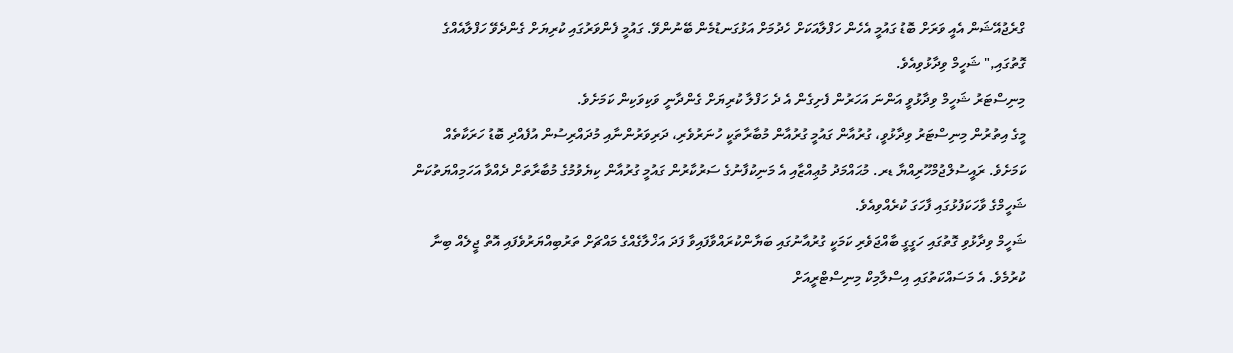ގްރެޖުއޭޝަން އެއީ ވަރަށް ބޮޑު ގައުމީ އެހެން ހަފްލާއަކަށް ހެދުމަށް އަޅުގަނޑުމެން ބޭނުންވޭ. ގައުމީ ފެންވަރުގައި ކުރިޔަށް ގެންދެވޭ ހަފްލާއެއްގެ ގޮތުގައި," ޝަހީމް ވިދާޅުވިއެވެ.
މިނިސްޓަރު ޝަހީމް ވިދާޅުވީ އަންނަ އަހަރުން ފެށިގެން އެ ދެ ހަފްލާ ކުރިޔަށް ގެންދާނީ ވަކިވަކިން ކަމަށެވެ.
މީގެ އިތުރުން މިނިސްޓަރު ވިދާޅުވީ، ގުރުއާން ގައުމީ ގުރުއާން މުބާރާތަކީ ހުނަރުވެރި، ދަރިވަރުންނާއި މުދައްރިސުން އުފެއްދި ބޮޑު ހަރަކާތެއް ކަމަށެވެ. ރައީސުލްޖުމްހޫރިއްޔާ ޑރ. މުޙައްމަދު މުޢިއްޒާއި އެ މަނިކުފާނުގެ ސަރުކާރުން ގައުމީ ގުރުއާން ކިޔެވުމުގެ މުބާރާތަށް ދެއްވާ އަހަމިއްޔަތުކަން ޝަހީމްގެ ވާހަކަފުޅުގައި ފާހަގަ ކުރެއްވިއެވެ.
ޝަހީމް ވިދާޅުވި ގޮތުގައި ހަގީގީ ބާއްޖަވެރި ކަމަކީ ގުރުއާނުގައި ބަޔާންކުރައްވާފައިވާ ފަދަ އަޚްލާގެއްގެ މައްޗަށް ތަރުބިއްޔަރުވެފައި އޮތް ޖީލެއް ބިނާ ކުރުމެވެ. އެ މަސައްކަތުގައި އިސްލާމިކް މިނިސްޓްރީއަށް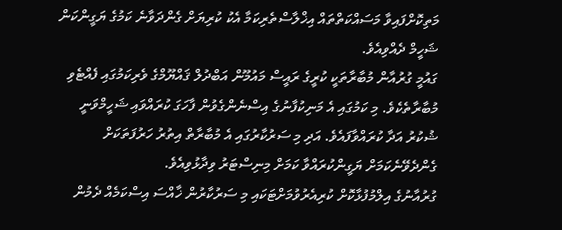މަތިކޮށްފައިވާ މަސައްކަތްތައް އިޚްލާސްތެރިކަމާ އެކު ކުރިޔަށް ގެންދަވާނެ ކަމުގެ ޔަގީންކަން ޝަހީމް ދެއްވިއެވެ.
ގައުމީ ގުރުއާން މުބާރާތަކީ ކުރީގެ ރައީސް މައުމޫން އަބްދުލް ޤައްޔޫމްގެ ވެރިކަމުގައި ފެއްޓެވި މުބާރާތެކެވެ. މި ކަމުގައި އެ މަނިކުފާނުގެ އިސްނެންގެވުން ފާހަގަ ކުރައްވައި ޝަހީމްވަނީ ޝުކުރު އަދާ ކުރައްވާފައެވެ. އަދި މި ސަރުކާރުގައި އެ މުބާރާތް އިތުރު ހަރުފަތަކަށް ގެންދެވޭނެކަމަށް ޔަގީންކުރައްވާ ކަމަށް މިނިސްޓަރު ވިދާޅުވިއެވެ.
ގުރުއާނުގެ އިލްމުފުޅާކޮށް ކުރިއެރުވުމަށްޓަކައި މި ސަރުކާރުން ޚާއްސަ އިސްކަމެއް ދެމުން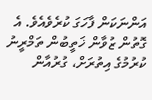އަންނަކަން ފާހަގަ ކުރެވެއެވެ. އެ ގޮތުން ޒުވާން ޚަތީބުން ތަމްރީނު ކުރުމުގެ އިތުރަށް، ގުރުއާން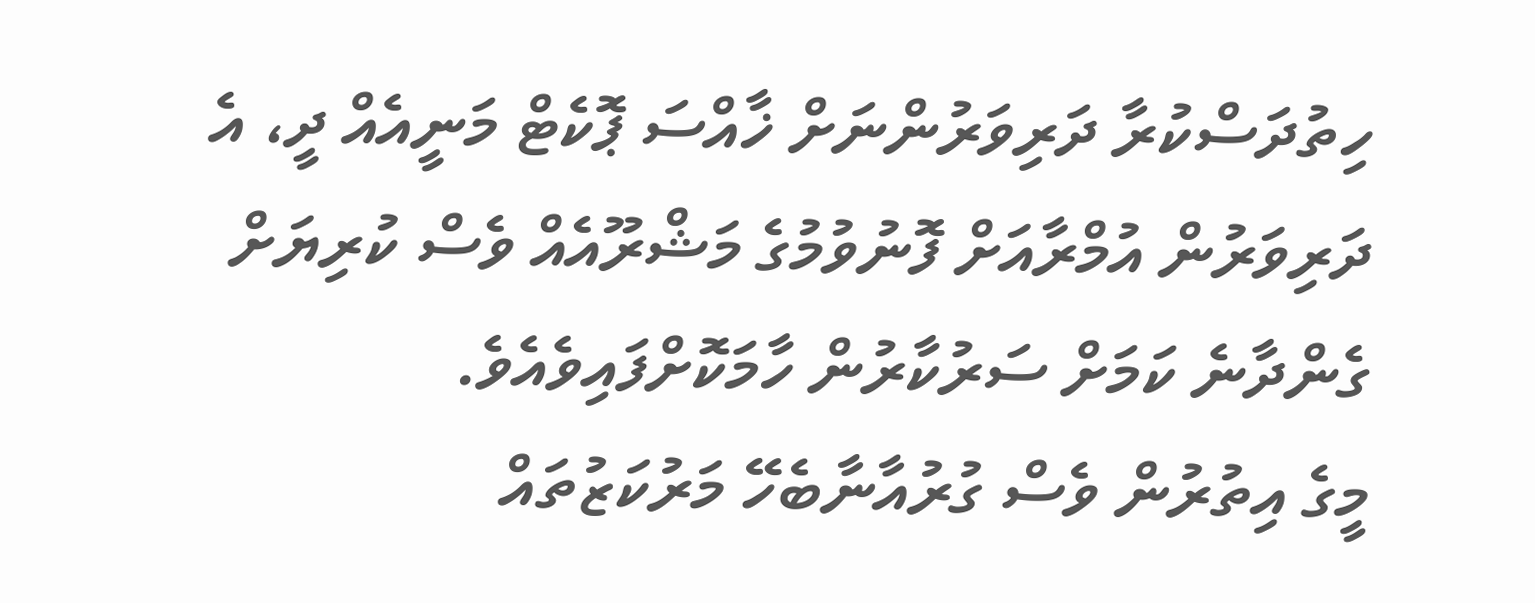ހިތުދަސްކުރާ ދަރިވަރުންނަށް ޚާއްސަ ޕޮކެޓް މަނީއެއް ދީ، އެ ދަރިވަރުން އުމްރާއަށް ފޮނުވުމުގެ މަޝްރޫއެއް ވެސް ކުރިޔަށް ގެންދާނެ ކަމަށް ސަރުކާރުން ހާމަކޮށްފައިވެއެވެ.
މީގެ އިތުރުން ވެސް ގުރުއާނާބެހޭ މަރުކަޒުތައް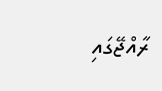ރާއްޖޭގައި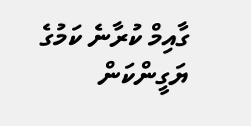ގާއިމް ކުރާނެ ކަމުގެ ޔަގީންކަން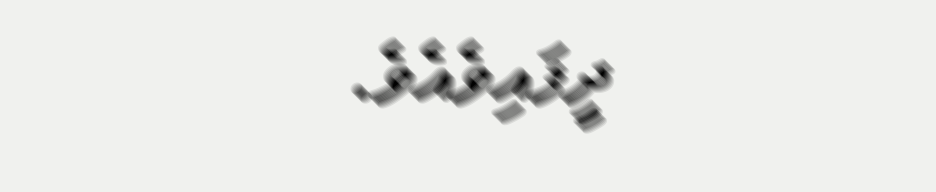ދީފައިވެއެވެ.